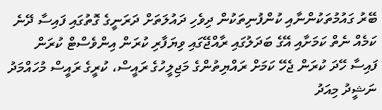ބޭރު ގައުމުތަކުންނާއި ކުންފުނިތަކުން ދިވެހި ދައުލަތަށް ދަރަނީގެ ގޮތުގައި ފައިސާ ދޭނެ ކަމެއް ނެތް ކަމަށާއި އޭގެ ބަދަލުގައި ރާއްޖޭގައި ވިޔަފާރި ކުރަން އިންވެސްޓް ކުރަން ފައިސާ ހޭދަ ކުރަން ޖެހޭ ކަމަށް ރައްޔިތުންގެ މަޖިލީހުގެ ރައީސް، ކުރީގެ ރައީސް މުހައްމަދު ނަޝީދު މިއަދު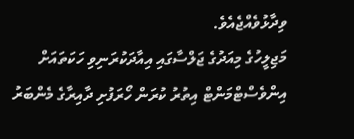ވިދާޅުވެއްޖެއެވެ.
މަޖިލީހުގެ މިއަދުގެ ޖަލްސާގައި އިއާދަކުރަނިވި ހަކަތައަށް އިންވެސްޓްމަންޓް އިތުރު ކުރަން ހޯރަފުށި ދާއިރާގެ މެންބަރު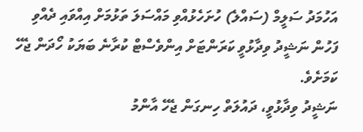އަހުމަދު ސަލީމް (ސައްލެ) ހުށަހެޅުއްވި މައްސަލަ ތަޅުމަށް އިއްވައި ދެއްވި ފަހުން ނަޝީދު ވިދާޅުވީ ކަރަންޓަށް އިންވެސްޓް ކުރާނެ ބަޔަކު ހޯދަން ޖެހޭ ކަމަށެވެ.
ނަޝީދު ވިދާޅުވީ، ދައުލަތް ހިނގަން ޖެހޭ އާންމު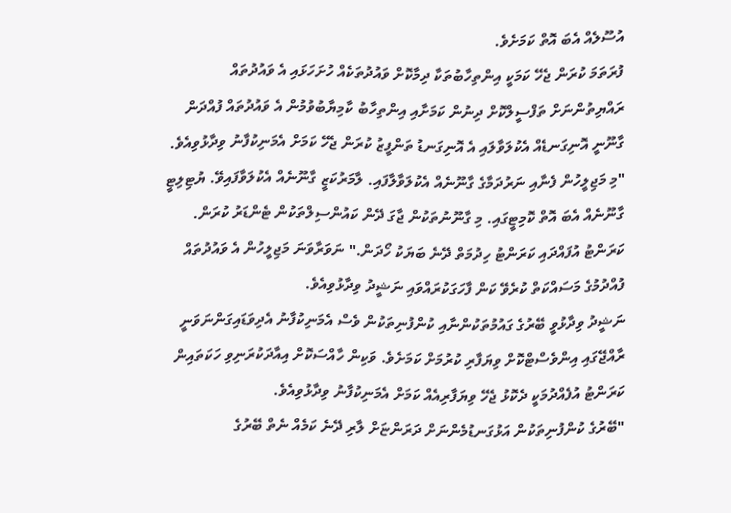އުސޫލެއް އެބަ އޮތް ކަމަށެވެ.
ފުރަތަމަ ކުރަން ޖެހޭ ކަމަކީ އިންތިހާބުތަކާ ދިމާކޮށް ވައުދުތަކެއް ހުށަހަޅައި އެ ވައުދުތައް ރައްޔިތުންނަށް ތަފްސީލްކޮށް ދިނުން ކަމަށާއި އިންތިހާބު ކާމިޔާބުވުމުން އެ ވައުދުތައް ފުއްދަން ގާނޫނީ އޮނިގަނޑެއް އެކުލަވާލައި އެ އޮނިގަނޑު ތަންފީޒު ކުރަން ޖެހޭ ކަމަށް އެމަނިކުފާނު ވިދާޅުވިއެވެ.
"މި މަޖިލީހުން ފެނާއި ނަރުދަމާގެ ގާނޫނެއް އެކުލަވާލާފައި. ލާމަރުކަޒީ ގާނޫނެއް އެކުލަވާފައިވޭ. ޔުޓިލިޓީ ގާނޫނެއް އެބަ އޮތް ކޮމިޓީގައި. މި ގާނޫނުތަކުން ޖާގަ ދޭން ކައުންސިލްތަކުން ޓެންޑަރު ކުރަން. ކަރަންޓު އުފައްދައި ކަރަންޓު ހިދުމަތް ދޭނެ ބަޔަކު ހޯދަން." ނަވަރާވަނަ މަޖިލީހުން އެ ވައުދުތައް ފުއްދުމުގެ މަސައްކަތް ކުރެވޭ ކަން ފާހަގަކުރައްވައި ނަޝީދު ވިދާޅުވިއެވެ.
ނަޝީދު ވިދާޅުވީ ބޭރުގެ ގައުމުތަކުންނާއި ކުންފުނިތަކުން ވެސް އެމަނިކުފާނު އެދިވަޑައިގަންނަވަނީ ރާއްޖޭގައި އިންވެސްޓްކޮށް ވިޔަފާރި ކުރުމަށް ކަމަށެވެ. ވަކިން ހާއްސަކޮށް އިއާދަކުރަނިވި ހަކަތައިން ކަރަންޓު އުފެއްދުމަކީ ދެކޮޅު ޖެހޭ ވިޔަފާރިއެއް ކަމަށް އެމަނިކުފާނު ވިދާޅުވިއެވެ.
"ބޭރުގެ ކުންފުނިތަކުން އަޅުގަނޑުމެންނަށް ދަރަންޏަށް ލާރި ދޭނެ ކަމެއް ނެތް ބޭރުގެ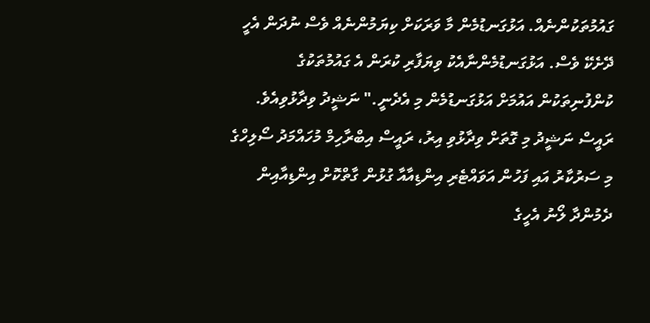ގައުމުތަކުންނެއް. އަޅުގަނޑުމެން މާ ވަރަކަށް ކިޔަމުންނެއް ވެސް ނުދަން އެހީ ދޭށެކޭ ވެސް. އަޅުގަނޑުމެންނާއެކު ވިޔަފާރި ކުރަން އެ ގައުމުތަކުގެ ކުންފުނިތަކުން އައުމަށް އަޅުގަނޑުމެން މި އެދެނީ." ނަޝީދު ވިދާޅުވިއެވެ.
ރައީސް ނަޝީދު މި ގޮތަށް ވިދާޅުވި އިރު، ރައީސް އިބްރާހިމް މުހައްމަދު ސޯލިހްގެ މި ސަރުކާރު އައި ފަހުން އަވައްޓެރި އިންޑިއާއާ ގުޅުން ގާތްކޮށް އިންޑިއާއިން ދެމުންދާ ލޯނު އެހީގެ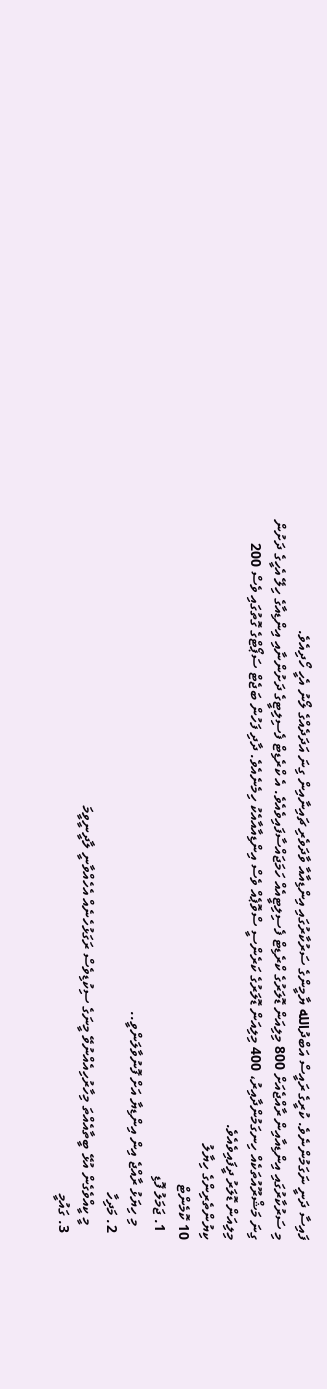ފައިސާ ދަނީ ނަގަމުންނެވެ. ކުރީގެ ރައީސް އަބްދުالله ޔާމީންގެ ސަރުކާރުގައި އިންޑިއާއާ ވާދަވެރި ޗައިނާއިން ގިނަ އަދަދެއްގެ ލޯނު އެހީ ހޯދިއެވެ.
މި ސަރުކާރުގައި އިންޑިއާއިން ރާއްޖެއަށް 800 މިލިއަން ޑޮލަރުގެ ކްރެޑިޓް ފެސިލިޓީއެއް ހަމަޖައްސާފައިވެއެވެ. އެ ކްރެޑިޓް ފެސިލިޓީގެ ދަށުންނާއި އިންޑިއާގެ ހިލޭ އެހީގެ ދަށުން ގިނަ މަޝްރޫއުތަކެއް ހިނގަމުންދާއިރު، 400 މިލިއަން ޑޮލަރުގެ ކަރެންސީ ސްވޮޕެއް ވެސް އިންޑިއާއާއެކު ހިމެނެއެވެ. ދާދި ފަހުން ބަޖެޓް ސަޕޯޓްގެ ގޮތުގައި ވެސް 200 މިލިއަން ޑޮލަރު ދީފައިވެއެވެ.
ކިޔުންތެރިންގެ ހިޔާލު
10 ކޮމެންޓް
  1. ޖަމަލު ފޮޑި
    މި ހިޔަޅު ރާއްޖެ އިން އިންޑިޔާ އަށް ފޮނުވާލަންވީ..
  2. މަދިހާ
    މީ ކީއްވެގެން އުޅޭ ބީތާއެއްތަ މިހާރުހިއެއްނުވޭ މީނަގެ ސިކުޑިވެސް ރަގަޅުހެނެއް އެހެއްވާނީ ލާދީނީވީމަ
  3. ގައުމީ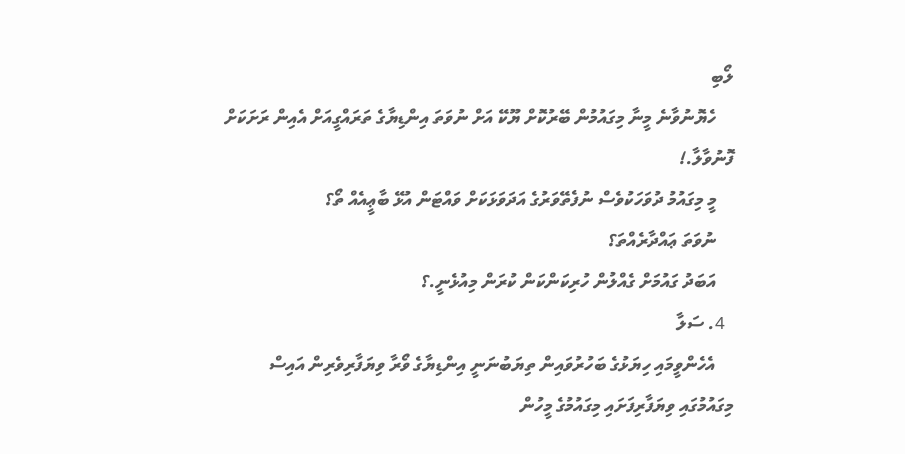ލޯބި
    ހެޔޮނުވާނެ މީނާ މިގައުމުން ބޭރުކޮށް ޔޫކޭ އަށް ނުވަތަ އިންޑިޔާގެ ތަރައްގީއަށް އެއިން ރަށަކަށް ފޮނުވާލާ.!
    މީ މިގައުމު ދުވަހަކުވެސް ނުފެތޭވަރުގެ އަދަވަޅަކަށް ވައްޓަން އުޅޭ ބާޢީއެއް ތޯ؟
    ނުވަތަ ޢައްދާރެއްތަ؟
    އަބަދު ގައުމަށް ގެއްލުން ހުރިކަންކަން ކުރަން މިއުޅެނީ.؟
  4. ސަލާ
    އެހެންވީމައި ހިޔަޅުގެ ބަހުރުވައިން ތިޔަބުނަނީ އިންޑިޔާގެ ވޯރާ ވިޔަފާރިވެރިން އައިސް މިގައުމުގައި ވިޔަފާރިފަށައި މިގައުމުގެ މީހުން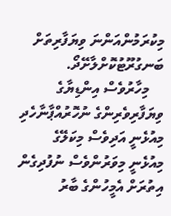މިކުރަމުންއަންނަ ވިޔަފާރިތަށް ބަނގުރޫޓުކޮށްލާށޭދޯ.
    މިހާރުވެސް އިންޑިޔާގެ ވިޔަފާރިވެރިންގެ ނުހޮރުއްޕާނާހެދި މިއުޅެނީ އަދިވެސް މިކަލޭގެ މިއުޅެނީ މިވަރުންވެސް ނުފުދިގެން އިތުރަށް އެމީހުންގެ ބާރު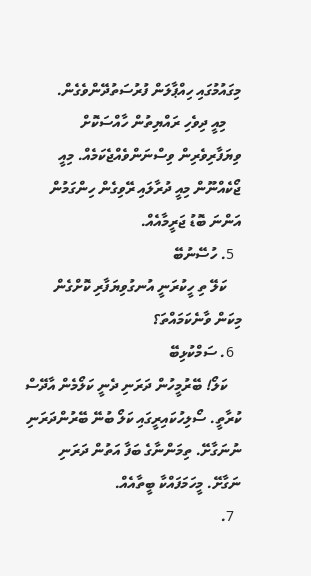މިގައުމުގައި ހިއްޕާލަން ފުރުސަތުދޭންވެގެން.
    މިއީ ދިވެހި ރައްޔިތުން ހާއްސަކޮށް ވިޔަފާރިވެރިން ވިސްނަންވެއްޖެކަމެއް. މިއީ ޖޯކެއްނޫން މިއީ ދުރާލައި ރޭވިގެން ހިންގަމުން އަންނަ ބޮޑު ޖަރީމާއެއް.
  5. ހުސޭނުބޭ
    ކަލޭ ތި ހީކުރަނީ އުނގުވިޔަފާރި ކޮށްގެން މިކަން ވާނެކަމައްތަ؟
  6. ސަމްކުޅިބޭ
    ކަލޯ! ބޭރުމީހުން ދަރަނި ދެނީ ކަލޯމެން އާދޭސް ކުރާތީ. ސޯލިހުކައިރީގައި ކަލޯ ބުނޭ ބޭރުންދަރަނި ނުނަގާށޭ. ތިމަންނާގެ ބަފާ އަތުން ދަރަނި ނަގާށޭ. މީހަމަފައްކާ ބީތާއެއް.
  7.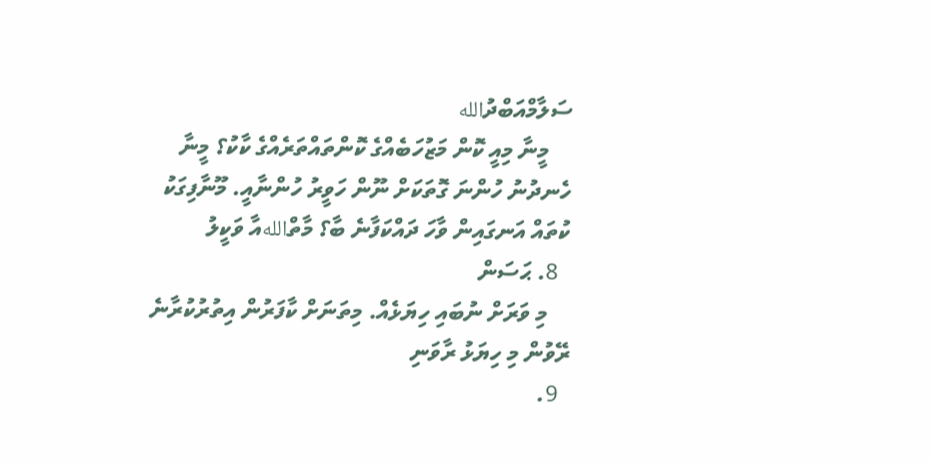ސަލާމްއަބްދުالله
    މީނާ މިއީ ކޮން މަޒުހަބެއްގެ ކޮންތައްތަރެއްގެ ކާކު؟ މީނާ ހެނދުނު ހުންނަ ގޮތަކަށް ނޫން ހަވީރު ހުންނާއީ. މޫނާފިގަކު ކުތައް އަނގައިން ވާހަ ދައްކަފާނެ ބާ؟ މާތްاللهއާ ވަކީލު
  8. ޙަސަން
    މި ވަރަށް ނުބައި ހިޔަޅެއް. މިތަނަށް ކާފަރުން އިތުރުކުރާނެ ރޭވުން މި ހިޔަޅު ރާވަނި
  9.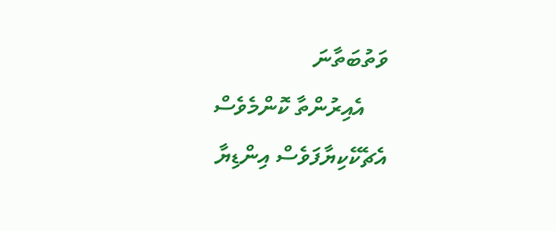ވަތުބަތާނަ
    އެއިރުންތާ ކޮންމެވެސް އެޗެކޭކިޔާފަވެސް އިންޑިޔާ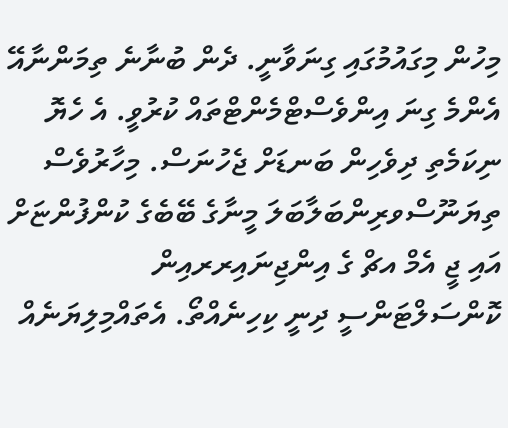މިހުން މިގައުމުގައި ގިނަވާނީ. ދެން ބުނާނެ ތިމަންނާއޭ އެންމެ ގިނަ އިންވެސްޓްމެންޓްތައް ކުރުވީ. އެ ހެޔޮ ނިކަމެތި ދިވެހިން ބަނޑަށް ޖެހުނަސް. މިހާރުވެސް ތިޔަނޫސްވރިންބަލާބަލަ މީނާގެ ބޭބެގެ ކުންފުންޏަށް އައި ޖީ އެމް އޗް ގެ އިންޖިނައިރރއިން ކޮންސަލްޓަންސީ ދިނީ ކިހިނެއްތޯ. އެތައްމިލިޔަނެއް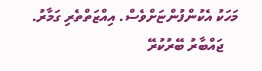މަހަކު އެކުންފުންޏަށްވެސް. އިއްޒަތްތެރި ގަމާރު.
    ޖައްބާރު ބޭރުކުރޭ